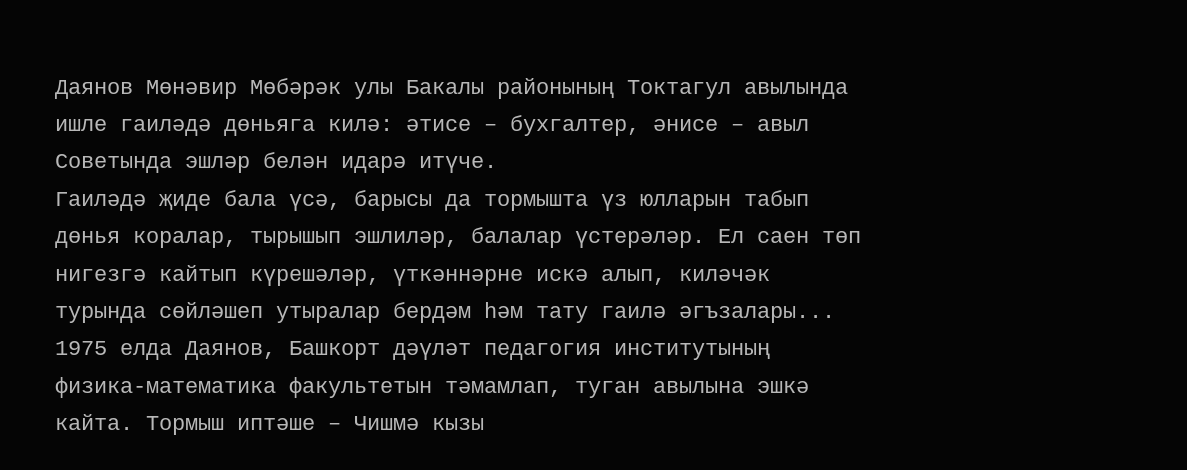Даянов Мөнәвир Мөбәрәк улы Бакалы районының Токтагул авылында ишле гаиләдә дөньяга килә: әтисе – бухгалтер, әнисе – авыл Советында эшләр белән идарә итүче.
Гаиләдә җиде бала үсә, барысы да тормышта үз юлларын табып дөнья коралар, тырышып эшлиләр, балалар үстерәләр. Ел саен төп нигезгә кайтып күрешәләр, үткәннәрне искә алып, киләчәк турында сөйләшеп утыралар бердәм һәм тату гаилә әгъзалары...
1975 елда Даянов, Башкорт дәүләт педагогия институтының физика-математика факультетын тәмамлап, туган авылына эшкә кайта. Тормыш иптәше – Чишмә кызы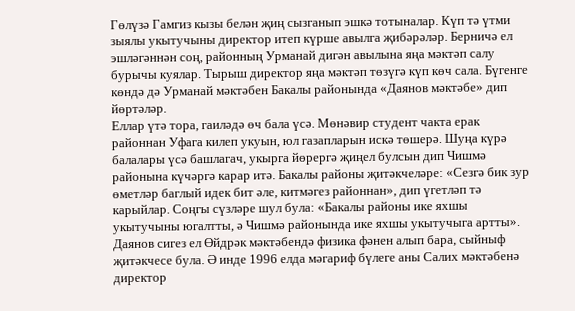Гөлүзә Гамгиз кызы белән җиң сызганып эшкә тотыналар. Күп тә үтми зыялы укытучыны директор итеп күрше авылга җибәрәләр. Берничә ел эшләгәннән соң, районның Урманай дигән авылына яңа мәктәп салу бурычы куялар. Тырыш директор яңа мәктәп төзүгә күп көч сала. Бүгенге көндә дә Урманай мәктәбен Бакалы районында «Даянов мәктәбе» дип йөртәләр.
Еллар үтә тора, гаиләдә өч бала үсә. Мөнәвир студент чакта ерак районнан Уфага килеп укуын, юл газапларын искә төшерә. Шуңа күрә балалары үсә башлагач, укырга йөрергә җиңел булсын дип Чишмә районына күчәргә карар итә. Бакалы районы җитәкчеләре: «Сезгә бик зур өметләр баглый идек бит әле, китмәгез районнан», дип үгетләп тә карыйлар. Соңгы сүзләре шул була: «Бакалы районы ике яхшы укытучыны югалтты, ә Чишмә районында ике яхшы укытучыга артты».
Даянов сигез ел Өйдрәк мәктәбендә физика фәнен алып бара, сыйныф җитәкчесе була. Ә инде 1996 елда мәгариф бүлеге аны Салих мәктәбенә директор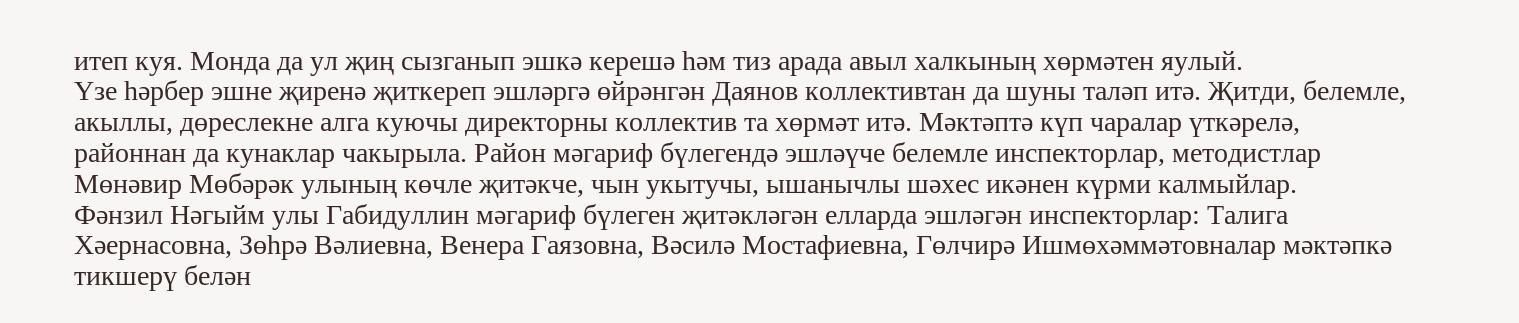итеп куя. Монда да ул җиң сызганып эшкә керешә һәм тиз арада авыл халкының хөрмәтен яулый.
Үзе һәрбер эшне җиренә җиткереп эшләргә өйрәнгән Даянов коллективтан да шуны таләп итә. Җитди, белемле, акыллы, дөреслекне алга куючы директорны коллектив та хөрмәт итә. Мәктәптә күп чаралар үткәрелә, районнан да кунаклар чакырыла. Район мәгариф бүлегендә эшләүче белемле инспекторлар, методистлар Мөнәвир Мөбәрәк улының көчле җитәкче, чын укытучы, ышанычлы шәхес икәнен күрми калмыйлар.
Фәнзил Нәгыйм улы Габидуллин мәгариф бүлеген җитәкләгән елларда эшләгән инспекторлар: Талига Хәернасовна, Зөһрә Вәлиевна, Венера Гаязовна, Вәсилә Мостафиевна, Гөлчирә Ишмөхәммәтовналар мәктәпкә тикшерү белән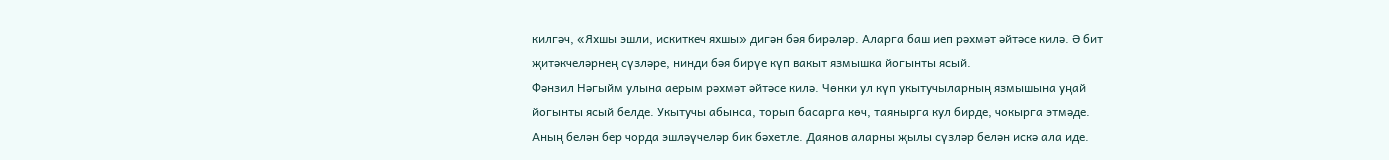килгәч, «Яхшы эшли, искиткеч яхшы» дигән бәя бирәләр. Аларга баш иеп рәхмәт әйтәсе килә. Ә бит җитәкчеләрнең сүзләре, нинди бәя бирүе күп вакыт язмышка йогынты ясый.
Фәнзил Нәгыйм улына аерым рәхмәт әйтәсе килә. Чөнки ул күп укытучыларның язмышына уңай йогынты ясый белде. Укытучы абынса, торып басарга көч, таянырга кул бирде, чокырга этмәде. Аның белән бер чорда эшләүчеләр бик бәхетле. Даянов аларны җылы сүзләр белән искә ала иде.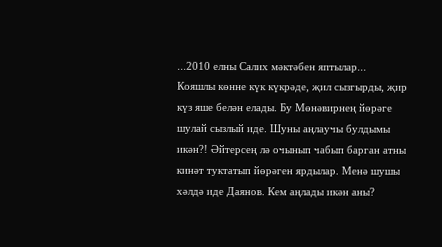...2010 елны Салих мәктәбен яптылар...
Кояшлы көнне күк күкрәде, җил сызгырды, җир күз яше белән елады. Бу Мөнәвирнең йөрәге шулай сызлый иде. Шуны аңлаучы булдымы икән?! Әйтерсең лә очынып чабып барган атны кинәт туктатып йөрәген ярдылар. Менә шушы хәлдә иде Даянов. Кем аңлады икән аны?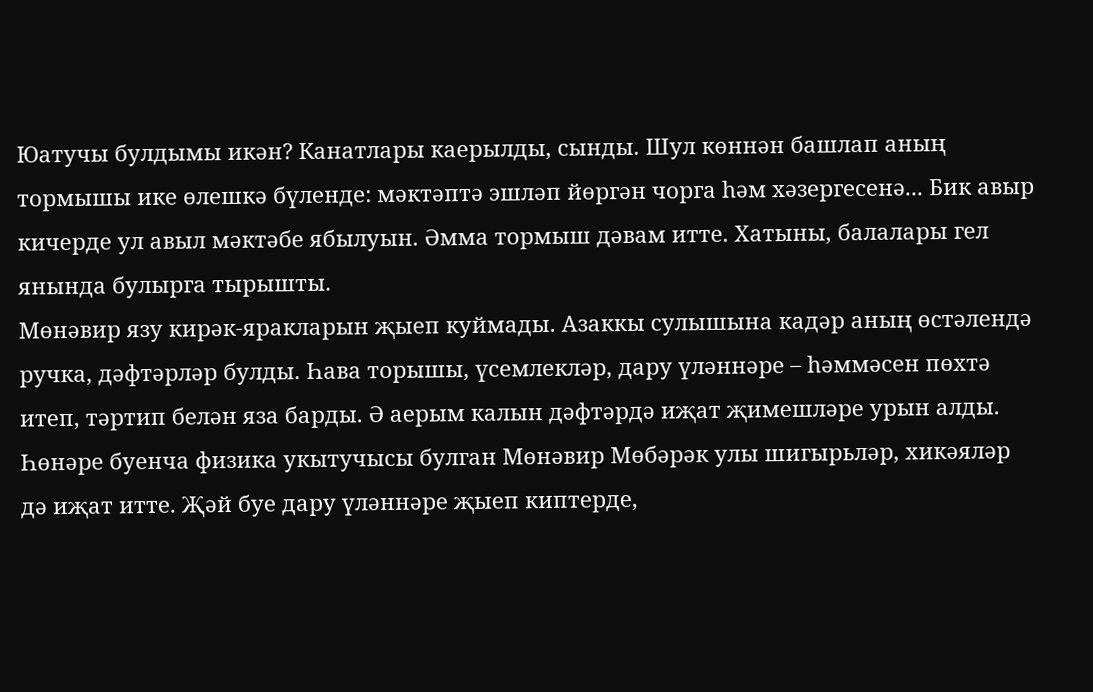Юатучы булдымы икән? Канатлары каерылды, сынды. Шул көннән башлап аның тормышы ике өлешкә бүленде: мәктәптә эшләп йөргән чорга һәм хәзергесенә... Бик авыр кичерде ул авыл мәктәбе ябылуын. Әмма тормыш дәвам итте. Хатыны, балалары гел янында булырга тырышты.
Мөнәвир язу кирәк-яракларын җыеп куймады. Азаккы сулышына кадәр аның өстәлендә ручка, дәфтәрләр булды. Һава торышы, үсемлекләр, дару үләннәре – һәммәсен пөхтә итеп, тәртип белән яза барды. Ә аерым калын дәфтәрдә иҗат җимешләре урын алды. Һөнәре буенча физика укытучысы булган Мөнәвир Мөбәрәк улы шигырьләр, хикәяләр дә иҗат итте. Җәй буе дару үләннәре җыеп киптерде,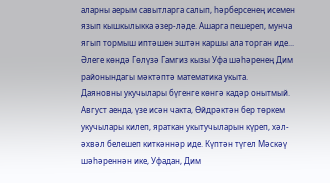аларны аерым савытларга салып, һәрберсенең исемен язып кышкылыкка әзер-ләде. Ашарга пешереп, мунча ягып тормыш иптәшен эштән каршы ала торган иде...
Әлеге көндә Гөлүзә Гамгиз кызы Уфа шәһәренең Дим районындагы мәктәптә математика укыта.
Даяновны укучылары бүгенге көнгә кадәр онытмый. Август аенда, үзе исән чакта, Өйдрәктән бер төркем укучылары килеп, яраткан укытучыларын күреп, хәл-әхвәл белешеп киткәннәр иде. Күптән түгел Мәскәү шәһәреннән ике, Уфадан, Дим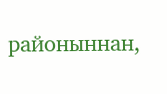районыннан,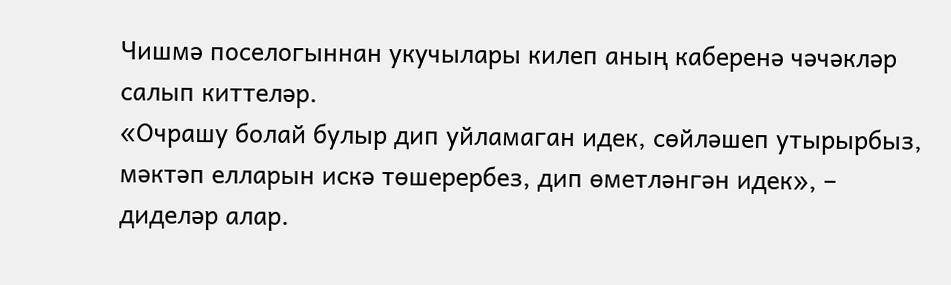Чишмә поселогыннан укучылары килеп аның каберенә чәчәкләр салып киттеләр.
«Очрашу болай булыр дип уйламаган идек, сөйләшеп утырырбыз, мәктәп елларын искә төшерербез, дип өметләнгән идек», – диделәр алар.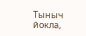Тыныч йокла,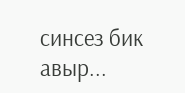синсез бик авыр...